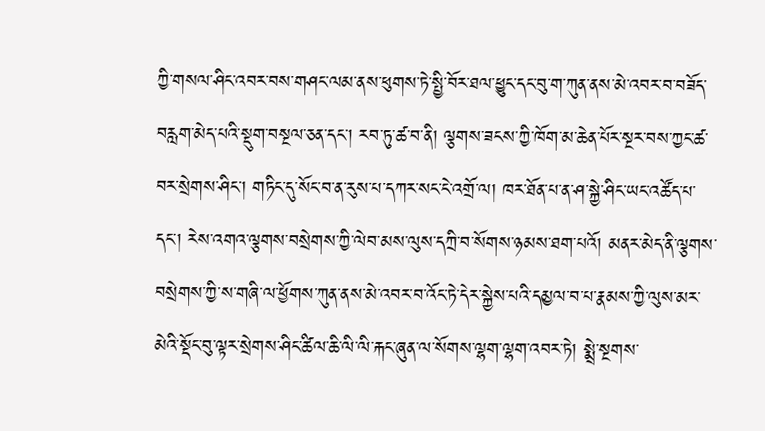ཀྱི་གསལ་ཤིང་འབར་བས་གཤང་ལམ་ནས་ཕུགས་ཏེ་སྤྱི་བོར་ཐལ་ཕྱུང་དང་བུ་ག་ཀུན་ནས་མེ་འབར་བ་བཟོད་བརླག་མེད་པའི་སྡུག་བསྔལ་ཅན་དང་། རབ་ཏུ་ཚ་བ་ནི། ལྕགས་ཟངས་ཀྱི་ཁོག་མ་ཆེན་པོར་སྔར་བས་ཀྱང་ཚ་བར་སྲེགས་ཤིང་། གཏིང་དུ་སོང་བ་ན་རུས་པ་དཀར་སང་ངེ་འགྲོ་ལ། ཁར་ཐོན་པ་ན་ཤ་སྐྱེ་ཤིང་ཡང་འཚོད་པ་དང་། རེས་འགའ་ལྕགས་བསྲེགས་ཀྱི་ལེབ་མས་ལུས་དཀྲི་བ་སོགས་ཉམས་ཐག་པའོ། མནར་མེད་ནི་ལྕགས་བསྲེགས་ཀྱི་ས་གཞི་ལ་ཕྱོགས་ཀུན་ནས་མེ་འབར་བ་འོང་ཏེ་དེར་སྐྱེས་པའི་དམྱལ་བ་པ་རྣམས་ཀྱི་ལུས་མར་མེའི་སྡོང་བུ་ལྟར་སྲེགས་ཤིང་ཚིལ་ཆི་ལི་ལི་རྐང་ཞུན་ལ་སོགས་ལྷག་ལྷག་འབར་ཏེ། སྨྲེ་སྔགས་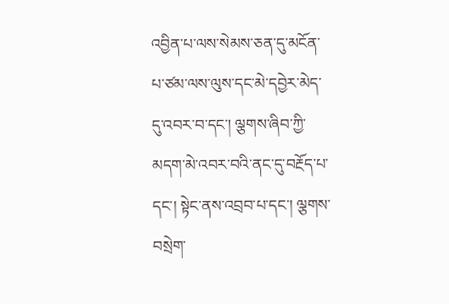འབྱིན་པ་ལས་སེམས་ཅན་དུ་མངོན་པ་ཙམ་ལས་ལུས་དང་མེ་དབྱེར་མེད་དུ་འབར་བ་དང་། ལྕགས་ཞིབ་ཀྱི་མདག་མེ་འབར་བའི་ནང་དུ་བརྔོད་པ་དང་། སྟེང་ནས་འབྲབ་པ་དང་། ལྕགས་བསྲེག་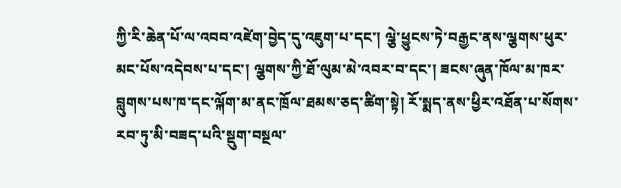ཀྱི་རི་ཆེན་པོ་ལ་འབབ་འཛེག་བྱེད་དུ་འཇུག་པ་དང་། ལྕེ་ཕྱུངས་ཏེ་བརྒྱང་ནས་ལྕགས་ཕུར་མང་པོས་འདེབས་པ་དང་། ལྕགས་ཀྱི་ཐོ་ལུམ་མེ་འབར་བ་དང་། ཟངས་ཞུན་ཁོལ་མ་ཁར་བླུགས་པས་ཁ་དང་ལྐོག་མ་ནང་ཁྲོལ་ཐམས་ཅད་ཚིག་སྟེ། རོ་སྨད་ནས་ཕྱིར་འཐོན་པ་སོགས་རབ་ཏུ་མི་བཟད་པའི་སྡུག་བསྔལ་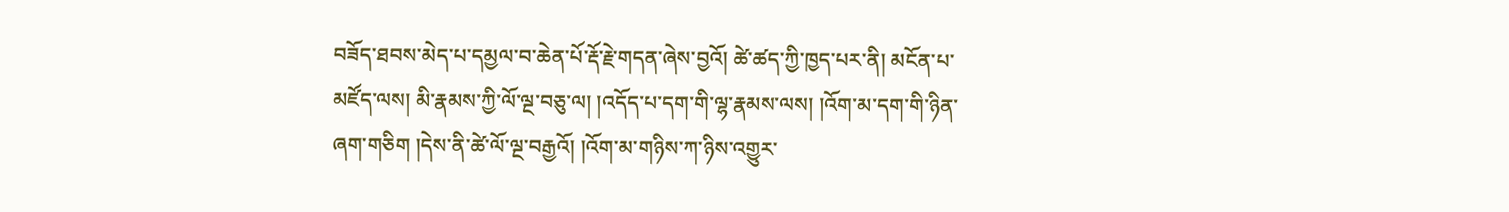བཟོད་ཐབས་མེད་པ་དམྱལ་བ་ཆེན་པོ་རྡོ་རྗེ་གདན་ཞེས་བྱའོ། ཚེ་ཚད་ཀྱི་ཁྱད་པར་ནི། མངོན་པ་མཛོད་ལས། མི་རྣམས་ཀྱི་ལོ་ལྔ་བཅུ་ལ། །འདོད་པ་དག་གི་ལྷ་རྣམས་ལས། །འོག་མ་དག་གི་ཉིན་ཞག་གཅིག །དེས་ནི་ཚེ་ལོ་ལྔ་བརྒྱའོ། །འོག་མ་གཉིས་ཀ་ཉིས་འགྱུར་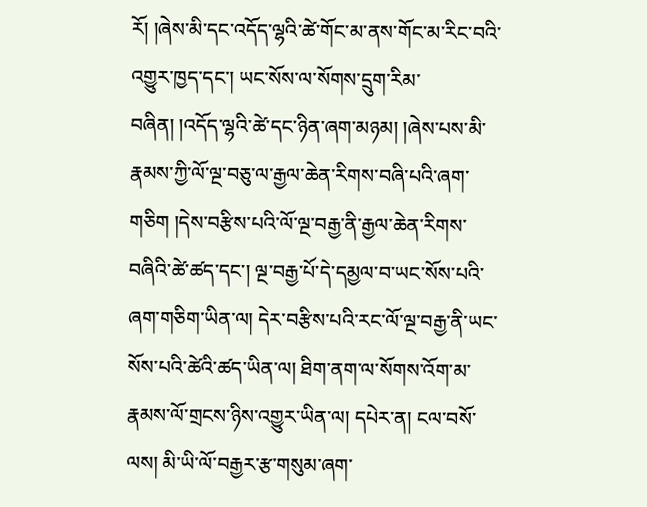རོ། །ཞེས་མི་དང་འདོད་ལྷའི་ཚེ་གོང་མ་ནས་གོང་མ་རིང་བའི་འགྱུར་ཁྱད་དང་། ཡང་སོས་ལ་སོགས་དྲུག་རིམ་བཞིན། །འདོད་ལྷའི་ཚེ་དང་ཉིན་ཞག་མཉམ། །ཞེས་པས་མི་རྣམས་ཀྱི་ལོ་ལྔ་བཅུ་ལ་རྒྱལ་ཆེན་རིགས་བཞི་པའི་ཞག་གཅིག །དེས་བརྩིས་པའི་ལོ་ལྔ་བརྒྱ་ནི་རྒྱལ་ཆེན་རིགས་བཞིའི་ཚེ་ཚད་དང་། ལྔ་བརྒྱ་པོ་དེ་དམྱལ་བ་ཡང་སོས་པའི་ཞག་གཅིག་ཡིན་ལ། དེར་བརྩིས་པའི་རང་ལོ་ལྔ་བརྒྱ་ནི་ཡང་སོས་པའི་ཚེའི་ཚད་ཡིན་ལ། ཐིག་ནག་ལ་སོགས་འོག་མ་རྣམས་ལོ་གྲངས་ཉིས་འགྱུར་ཡིན་ལ། དཔེར་ན། ངལ་བསོ་ལས། མི་ཡི་ལོ་བརྒྱར་རྩ་གསུམ་ཞག་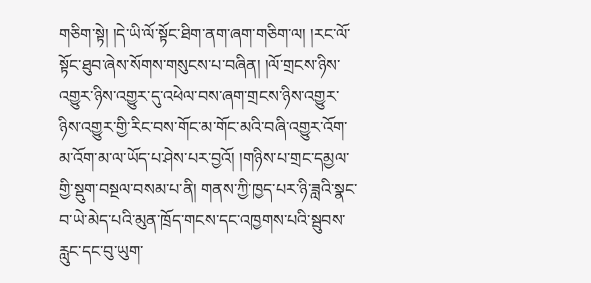གཅིག་སྟེ། །དེ་ཡི་ལོ་སྟོང་ཐིག་ནག་ཞག་གཅིག་ལ། །རང་ལོ་སྟོང་ཐུབ་ཞེས་སོགས་གསུངས་པ་བཞིན། །ལོ་གྲངས་ཉིས་འགྱུར་ཉིས་འགྱུར་དུ་འཕེལ་བས་ཞག་གྲངས་ཉིས་འགྱུར་ཉིས་འགྱུར་གྱི་རིང་བས་གོང་མ་གོང་མའི་བཞི་འགྱུར་འོག་མ་འོག་མ་ལ་ཡོད་པ་ཤེས་པར་བྱའོ། །གཉིས་པ་གྲང་དམྱལ་གྱི་སྡུག་བསྔལ་བསམ་པ་ནི། གནས་ཀྱི་ཁྱད་པར་ཉི་ཟླའི་སྣང་བ་ཡེ་མེད་པའི་མུན་ཁྲོད་གངས་དང་འཁྱགས་པའི་སྦུབས་རླུང་དང་བུ་ཡུག་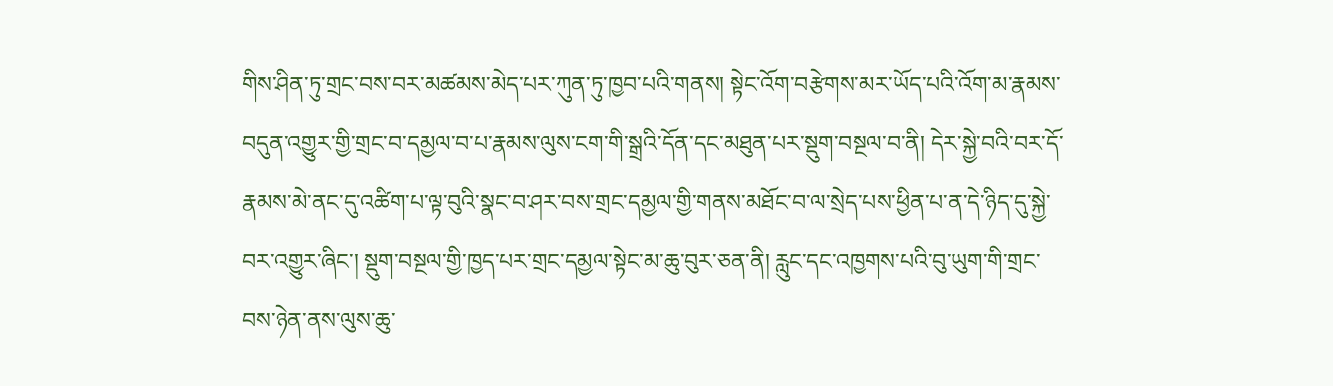གིས་ཤིན་ཏུ་གྲང་བས་བར་མཚམས་མེད་པར་ཀུན་ཏུ་ཁྱབ་པའི་གནས། སྟེང་འོག་བརྩེགས་མར་ཡོད་པའི་འོག་མ་རྣམས་བདུན་འགྱུར་གྱི་གྲང་བ་དམྱལ་བ་པ་རྣམས་ལུས་ངག་གི་སྒྲའི་དོན་དང་མཐུན་པར་སྡུག་བསྔལ་བ་ནི། དེར་སྐྱེ་བའི་བར་དོ་རྣམས་མེ་ནང་དུ་འཚིག་པ་ལྟ་བུའི་སྣང་བ་ཤར་བས་གྲང་དམྱལ་གྱི་གནས་མཐོང་བ་ལ་སྲེད་པས་ཕྱིན་པ་ན་དེ་ཉིད་དུ་སྐྱེ་བར་འགྱུར་ཞིང་། སྡུག་བསྔལ་གྱི་ཁྱད་པར་གྲང་དམྱལ་སྟེང་མ་ཆུ་བུར་ཅན་ནི། རླུང་དང་འཁྱགས་པའི་བུ་ཡུག་གི་གྲང་བས་ཉེན་ནས་ལུས་ཆུ་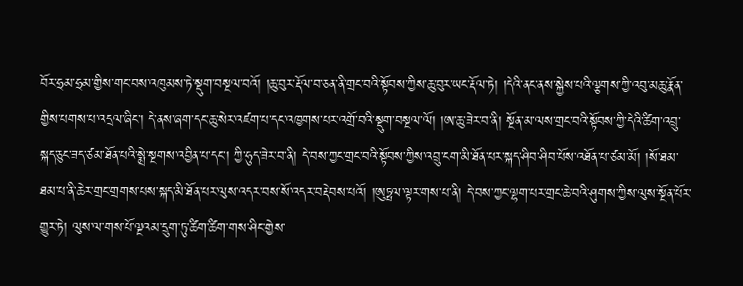བོར་ཧྲམ་ཧྲམ་གྱིས་གང་བས་འཁུམས་ཏེ་སྡུག་བསྔལ་བའོ། །ཆུ་བུར་རྡོལ་བ་ཅན་ནི་གྲང་བའི་སྟོབས་ཀྱིས་ཆུ་བུར་ཡང་རྡོལ་ཏེ། །དེའི་ནང་ནས་སྐྱེས་པའི་ལྕགས་ཀྱི་འབུ་མཆུ་རྣོན་གྱིས་པགས་པ་འདྲལ་ཞིང་། དེ་ནས་ཞག་དང་ཆུ་སེར་འཛག་པ་དང་འཁྱགས་པར་འགྲོ་བའི་སྡུག་བསྔལ་ལོ། །ཨ་ཆུ་ཟེར་བ་ནི། སྔོན་མ་ལས་གྲང་བའི་སྟོབས་ཀྱི་དེའི་ཚིག་འབྲུ་སྐད་ཅུང་ཟད་ཙམ་ཐོན་པའི་སྨྲེ་སྔགས་འབྱིན་པ་དང་། ཀྱི་ཧུད་ཟེར་བ་ནི། དེ་བས་ཀྱང་གྲང་བའི་སྟོབས་ཀྱིས་འབྲུ་ངག་མི་ཐོན་པར་སྐད་ཤིབ་ཤིབ་པོས་འཐོན་པ་ཙམ་མོ། །སོ་ཐམ་ཐམ་པ་ནི་ཆེར་གྲང་གྲགས་པས་སྐད་མི་ཐོན་པར་ལུས་འདར་བས་སོ་འདར་བརྡེབས་པའོ། །ཨུཏྤལ་ལྟར་གས་པ་ནི། དེ་བས་ཀྱང་ལྷག་པར་གྲང་ཆེ་བའི་ཤུགས་ཀྱིས་ལུས་སྔོན་པོར་གྱུར་ཏེ། ལུས་ལ་གས་པོ་ལྔའམ་དྲུག་ཏུ་ཚིག་ཚིག་གས་ཤིང་གྱེས་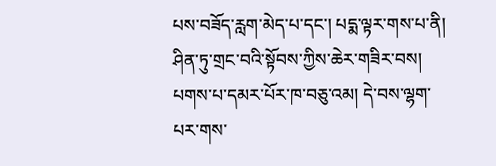པས་བཟོད་རླག་མེད་པ་དང་། པདྨ་ལྟར་གས་པ་ནི། ཤིན་ཏུ་གྲང་བའི་སྟོབས་ཀྱིས་ཆེར་གཟིར་བས། པགས་པ་དམར་པོར་ཁ་བཅུ་འམ། དེ་བས་ལྷག་པར་གས་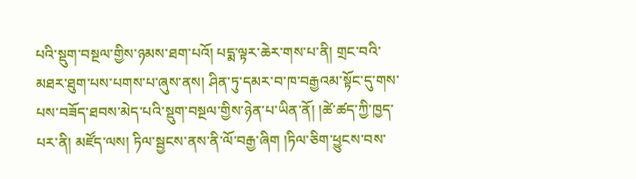པའི་སྡུག་བསྔལ་གྱིས་ཉམས་ཐག་པའོ། པདྨ་ལྟར་ཆེར་གས་པ་ནི། གྲང་བའི་མཐར་ཐུག་པས་པགས་པ་ཞུས་ནས། ཤིན་ཏུ་དམར་བ་ཁ་བརྒྱའམ་སྟོང་དུ་གས་པས་བཟོད་ཐབས་མེད་པའི་སྡུག་བསྔལ་གྱིས་ཉེན་པ་ཡིན་ནོ། །ཚེ་ཚད་ཀྱི་ཁྱད་པར་ནི། མཛོད་ལས། ཏིལ་སྦྱངས་ནས་ནི་ལོ་བརྒྱ་ཞིག །ཏིལ་ཅིག་ཕྱུངས་བས་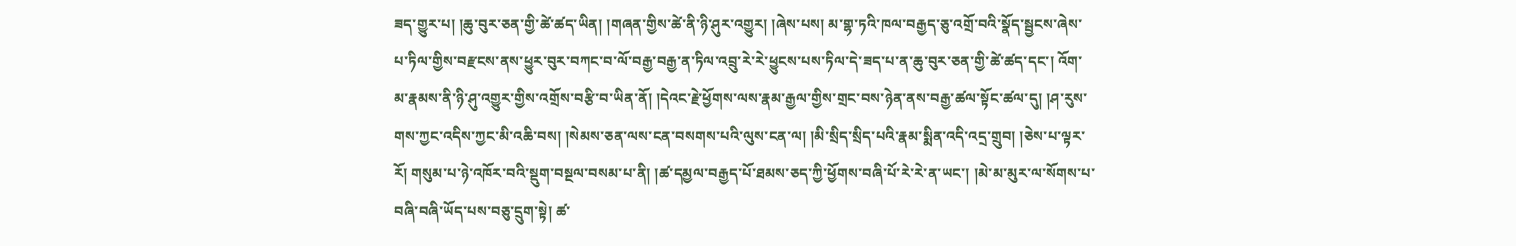ཟད་གྱུར་པ། །ཆུ་བུར་ཅན་གྱི་ཚེ་ཚད་ཡིན། །གཞན་གྱིས་ཚེ་ནི་ཉི་ཤུར་འགྱུར། །ཞེས་པས། མ་གྷ་ཏའི་ཁལ་བརྒྱད་ཅུ་འགྲོ་བའི་སྣོད་སྦྱངས་ཞེས་པ་ཏིལ་གྱིས་བརྫངས་ནས་ཕྱུར་བུར་བཀང་བ་ལོ་བརྒྱ་བརྒྱ་ན་ཏིལ་འབྲུ་རེ་རེ་ཕྱུངས་པས་ཏིལ་དེ་ཟད་པ་ན་ཆུ་བུར་ཅན་གྱི་ཚེ་ཚད་དང་། འོག་མ་རྣམས་ནི་ཉི་ཤུ་འགྱུར་གྱིས་འགྲོས་བརྩི་བ་ཡིན་ནོ། །དེའང་རྗེ་ཕྱོགས་ལས་རྣམ་རྒྱལ་གྱིས་གྲང་བས་ཉེན་ནས་བརྒྱ་ཚལ་སྟོང་ཚལ་དུ། །ཤ་རུས་གས་ཀྱང་འདིས་ཀྱང་མི་འཆི་བས། །སེམས་ཅན་ལས་ངན་བསགས་པའི་ལུས་ངན་ལ། །མི་སྲིད་སྲིད་པའི་རྣམ་སྨིན་འདི་འདྲ་གྲུབ། །ཅེས་པ་ལྟར་རོ། གསུམ་པ་ཉེ་འཁོར་བའི་སྡུག་བསྔལ་བསམ་པ་ནི། །ཚ་དམྱལ་བརྒྱད་པོ་ཐམས་ཅད་ཀྱི་ཕྱོགས་བཞི་པོ་རེ་རེ་ན་ཡང་། །མེ་མ་མུར་ལ་སོགས་པ་བཞི་བཞི་ཡོད་པས་བཅུ་དྲུག་སྟེ། ཚ་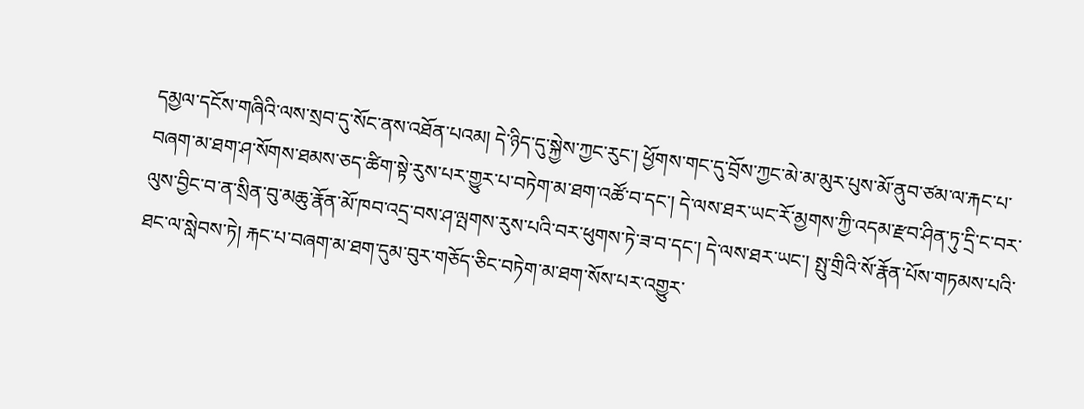དམྱལ་དངོས་གཞིའི་ལས་སྲབ་དུ་སོང་ནས་འཐོན་པའམ། དེ་ཉིད་དུ་སྐྱེས་ཀྱང་རུང་། ཕྱོགས་གང་དུ་བྲོས་ཀྱང་མེ་མ་མུར་པུས་མོ་ནུབ་ཙམ་ལ་རྐང་པ་བཞག་མ་ཐག་ཤ་སོགས་ཐམས་ཅད་ཚིག་སྟེ་རུས་པར་གྱུར་པ་བཏེག་མ་ཐག་འཚོ་བ་དང་། དེ་ལས་ཐར་ཡང་རོ་མྱགས་ཀྱི་འདམ་རྫབ་ཤིན་ཏུ་དྲི་ང་བར་ལུས་བྱིང་བ་ན་སྲིན་བུ་མཆུ་རྣོན་མོ་ཁབ་འདྲ་བས་ཤ་ལྤགས་རུས་པའི་བར་ཕུགས་ཏེ་ཟ་བ་དང་། དེ་ལས་ཐར་ཡང་། སྤུ་གྲིའི་སོ་རྣོན་པོས་གཏམས་པའི་ཐང་ལ་སླེབས་ཏེ། རྐང་པ་བཞག་མ་ཐག་དུམ་བུར་གཅོད་ཅིང་བཏེག་མ་ཐག་སོས་པར་འགྱུར་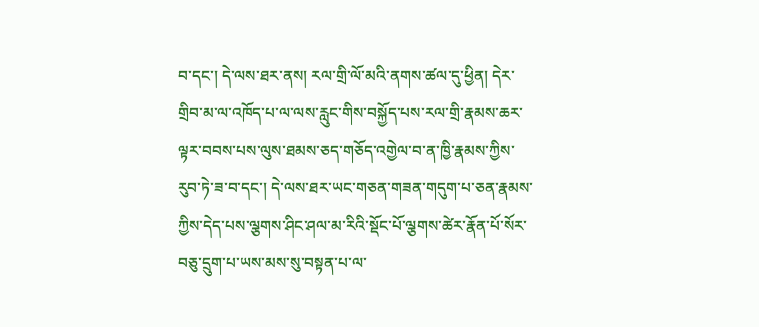བ་དང་། དེ་ལས་ཐར་ནས། རལ་གྲི་ལོ་མའི་ནགས་ཚལ་དུ་ཕྱིན། དེར་གྲིབ་མ་ལ་འཁོད་པ་ལ་ལས་རླུང་གིས་བསྐྱོད་པས་རལ་གྲི་རྣམས་ཆར་ལྟར་བབས་པས་ལུས་ཐམས་ཅད་གཅོད་འགྱེལ་བ་ན་ཁྱི་རྣམས་ཀྱིས་རུབ་ཏེ་ཟ་བ་དང་། དེ་ལས་ཐར་ཡང་གཅན་གཟན་གདུག་པ་ཅན་རྣམས་ཀྱིས་དེད་པས་ལྕགས་ཤིང་ཤལ་མ་རིའི་སྡོང་པོ་ལྕགས་ཚེར་རྣོན་པོ་སོར་བཅུ་དྲུག་པ་ཡས་མས་སུ་བསྟན་པ་ལ་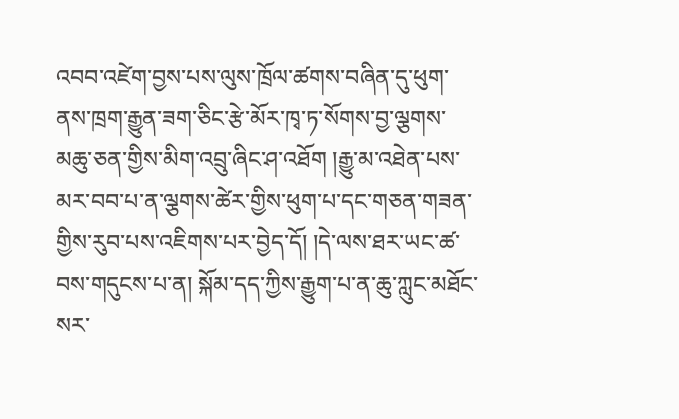འབབ་འཛེག་བྱས་པས་ལུས་ཁྲོལ་ཚགས་བཞིན་དུ་ཕུག་ནས་ཁྲག་རྒྱུན་ཟག་ཅིང་རྩེ་མོར་ཁྭ་ཏ་སོགས་བྱ་ལྕགས་མཆུ་ཅན་གྱིས་མིག་འབྲུ་ཞིང་ཤ་འཐོག །རྒྱུ་མ་འཐེན་པས་མར་བབ་པ་ན་ལྕགས་ཚེར་གྱིས་ཕུག་པ་དང་གཅན་གཟན་གྱིས་རུབ་པས་འཇིགས་པར་བྱེད་དོ། །དེ་ལས་ཐར་ཡང་ཚ་བས་གདུངས་པ་ན། སྐོམ་དད་ཀྱིས་རྒྱུག་པ་ན་ཆུ་ཀླུང་མཐོང་སར་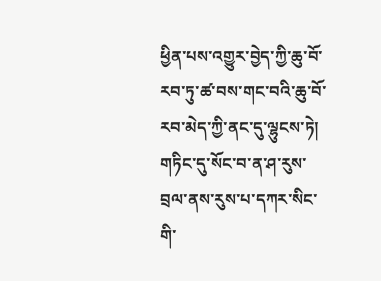ཕྱིན་པས་འགྱུར་བྱེད་ཀྱི་ཆུ་བོ་རབ་ཏུ་ཚ་བས་གང་བའི་ཆུ་བོ་རབ་མེད་ཀྱི་ནང་དུ་ལྷུངས་ཏེ། གཏིང་དུ་སོང་བ་ན་ཤ་རུས་བྲལ་ནས་རུས་པ་དཀར་སིང་གི་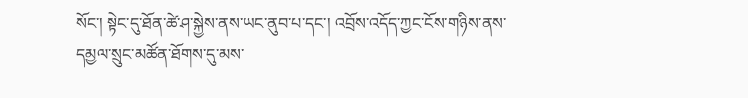སོང་། སྟེང་དུ་ཐོན་ཚེ་ཤ་སྐྱེས་ནས་ཡང་ནུབ་པ་དང་། འབྲོས་འདོད་ཀྱང་ངོས་གཉིས་ནས་དམྱལ་སྲུང་མཚོན་ཐོགས་དུ་མས་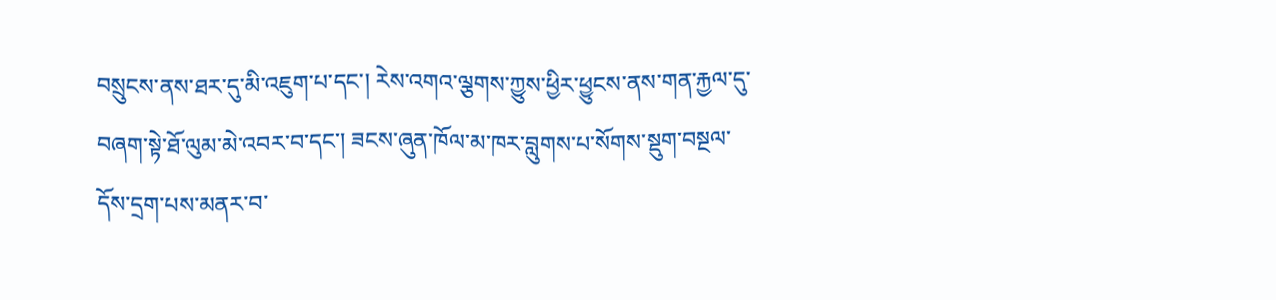བསྲུངས་ནས་ཐར་དུ་མི་འཇུག་པ་དང་། རེས་འགའ་ལྕགས་ཀྱུས་ཕྱིར་ཕྱུངས་ནས་གན་རྐྱལ་དུ་བཞག་སྟེ་ཐོ་ལུམ་མེ་འབར་བ་དང་། ཟངས་ཞུན་ཁོལ་མ་ཁར་བླུགས་པ་སོགས་སྡུག་བསྔལ་དོས་དྲག་པས་མནར་བ་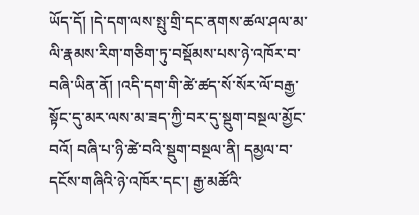ཡོད་དོ། །དེ་དག་ལས་སྤུ་གྲི་དང་ནགས་ཚལ་ཤལ་མ་ལི་རྣམས་རིག་གཅིག་ཏུ་བསྡོམས་པས་ཉེ་འཁོར་བ་བཞི་ཡིན་ནོ། །འདི་དག་གི་ཚེ་ཚད་སོ་སོར་ལོ་བརྒྱ་སྟོང་དུ་མར་ལས་མ་ཟད་ཀྱི་བར་དུ་སྡུག་བསྔལ་མྱོང་བའོ། བཞི་པ་ཉི་ཚེ་བའི་སྡུག་བསྔལ་ནི། དམྱལ་བ་དངོས་གཞིའི་ཉེ་འཁོར་དང་། རྒྱ་མཚོའི་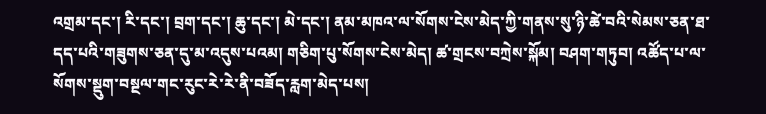འགྲམ་དང་། རི་དང་། བྲག་དང་། ཆུ་དང་། མེ་དང་། ནམ་མཁའ་ལ་སོགས་ངེས་མེད་ཀྱི་གནས་སུ་ཉི་ཚེ་བའི་སེམས་ཅན་ཐ་དད་པའི་གཟུགས་ཅན་དུ་མ་འདུས་པའམ། གཅིག་པུ་སོགས་ངེས་མེད། ཚ་གྲངས་བཀྲེས་སྐོམ། བཤག་གཏུབ། འཚོད་པ་ལ་སོགས་སྡུག་བསྔལ་གང་རུང་རེ་རེ་ནི་བཟོད་རླག་མེད་པས།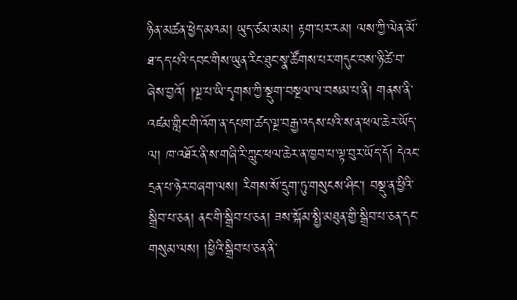ཉིན་མཚན་ཕྱེད་མའམ། ཡུད་ཙམ་མམ། རྟག་པར་རམ། ལས་ཀྱི་ལེན་མོ་ཐ་དད་པའི་དབང་གིས་ཡུན་རིང་ཐུང་སྣ་ཚོགས་པར་གདུང་བས་ཉི་ཚེ་བ་ཞེས་བྱའོ། །ལྔ་པ་ཡི་དྭགས་ཀྱི་སྡུག་བསྔལ་ལ་བསམ་པ་ནི། གནས་ནི་འཛམ་གླིང་གི་འོག་ན་དཔག་ཚད་ལྔ་བརྒྱ་འདས་པའི་ས་ན་ཕལ་ཆེར་ཡོད་ལ། ཁ་འཐོར་ནི་ས་གཞི་རི་ཀླུང་ཕལ་ཆེར་ན་ཁྱབ་པ་ལྟ་བུར་ཡོད་དོ། དེའང་དྲན་པ་ཉེར་བཞག་ལས། རིགས་སོ་དྲུག་ཏུ་གསུངས་ཤིང་། བསྡུ་ན་ཕྱིའི་སྒྲིབ་པ་ཅན། ནང་གི་སྒྲིབ་པ་ཅན། ཟས་སྐོམ་སྤྱི་མཐུན་གྱི་སྒྲིབ་པ་ཅན་དང་གསུམ་ལས། །ཕྱིའི་སྒྲིབ་པ་ཅན་ནི་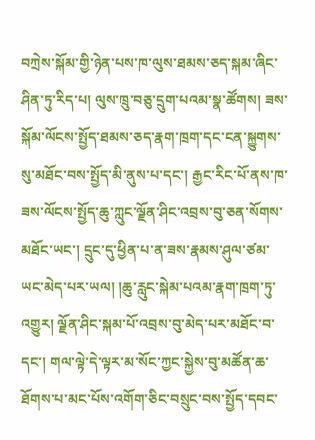བཀྲེས་སྐོམ་གྱི་ཉེན་པས་ཁ་ལུས་ཐམས་ཅད་སྐམ་ཞིང་ཤིན་ཏུ་རིད་པ། ལུས་ཁྲུ་བཅུ་དྲུག་པའམ་སྣ་ཚོགས། ཟས་སྐོམ་ལོངས་སྤྱོད་ཐམས་ཅད་རྣག་ཁྲག་དང་ངན་སྐྱུགས་སུ་མཐོང་བས་སྤྱོད་མི་ནུས་པ་དང་། རྒྱང་རིང་པོ་ནས་ཁ་ཟས་ལོངས་སྤྱོད་ཆུ་ཀླུང་ལྗོན་ཤིང་འབྲས་བུ་ཅན་སོགས་མཐོང་ཡང་། དྲུང་དུ་ཕྱིན་པ་ན་ཟས་རྣམས་ཤུལ་ཙམ་ཡང་མེད་པར་ཡལ། །ཆུ་རླུང་སྐེམ་པའམ་རྣག་ཁྲག་ཏུ་འགྱུར། ལྗོན་ཤིང་སྐམ་པོ་འབྲས་བུ་མེད་པར་མཐོང་བ་དང་། གལ་ལྟེ་དེ་ལྟར་མ་སོང་ཀྱང་སྐྱེས་བུ་མཚོན་ཆ་ཐོགས་པ་མང་པོས་འགོག་ཅིང་བསྲུང་བས་སྤྱོད་དབང་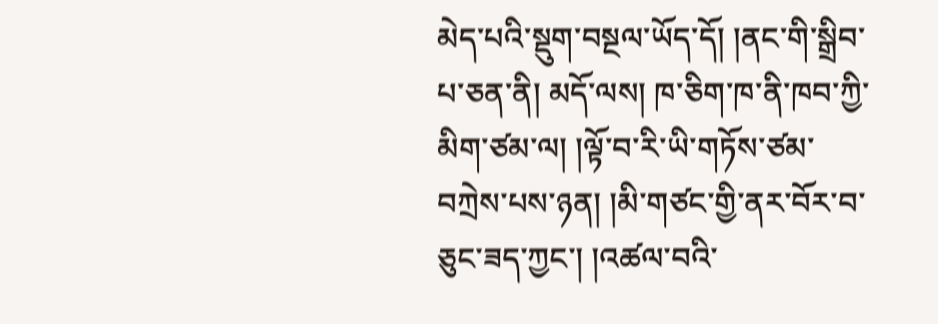མེད་པའི་སྡུག་བསྔལ་ཡོད་དོ། །ནང་གི་སྒྲིབ་པ་ཅན་ནི། མདོ་ལས། ཁ་ཅིག་ཁ་ནི་ཁབ་ཀྱི་མིག་ཙམ་ལ། །ལྟོ་བ་རི་ཡི་གཏོས་ཙམ་བཀྲེས་པས་ཉན། །མི་གཙང་གྱི་ནར་བོར་བ་ཅུང་ཟད་ཀྱང་། །འཚལ་བའི་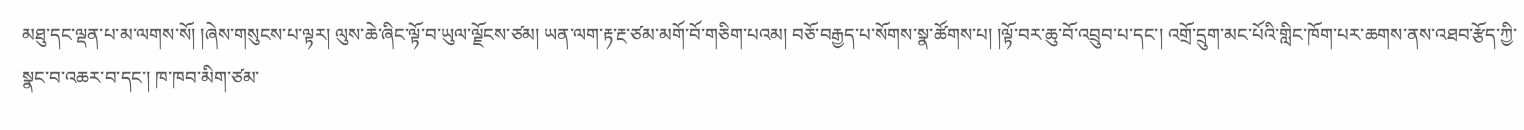མཐུ་དང་ལྡན་པ་མ་ལགས་སོ། །ཞེས་གསུངས་པ་ལྟར། ལུས་ཆེ་ཞིང་ལྟོ་བ་ཡུལ་ལྗོངས་ཙམ། ཡན་ལག་རྟ་རྔ་ཙམ་མགོ་བོ་གཅིག་པའམ། བཅོ་བརྒྱད་པ་སོགས་སྣ་ཚོགས་པ། །ལྟོ་བར་ཆུ་བོ་འབྲུབ་པ་དང་། འགྲོ་དྲུག་མང་པོའི་གླིང་ཁོག་པར་ཆགས་ནས་འཐབ་རྩོད་ཀྱི་སྣང་བ་འཆར་བ་དང་། ཁ་ཁབ་མིག་ཙམ་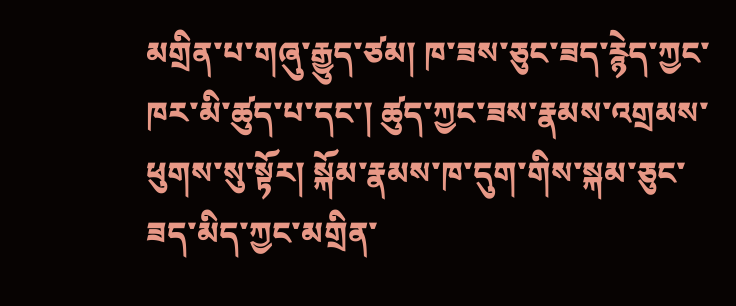མགྲིན་པ་གཞུ་རྒྱུད་ཙམ། ཁ་ཟས་ཅུང་ཟད་རྙེད་ཀྱང་ཁར་མི་ཚུད་པ་དང་། ཚུད་ཀྱང་ཟས་རྣམས་འགྲམས་ཕུགས་སུ་སྟོར། སྐོམ་རྣམས་ཁ་དུག་གིས་སྐམ་ཅུང་ཟད་མིད་ཀྱང་མགྲིན་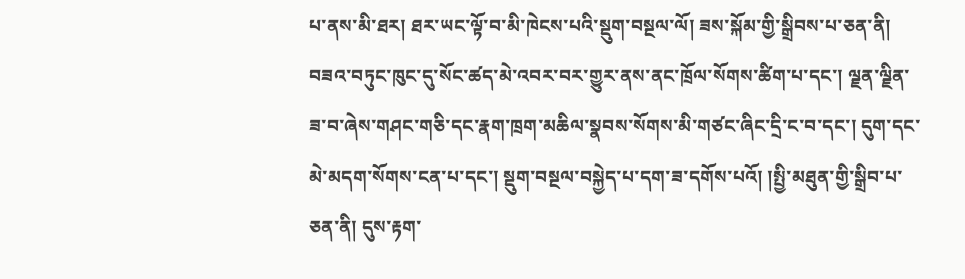པ་ནས་མི་ཐར། ཐར་ཡང་ལྟོ་བ་མི་ཁེངས་པའི་སྡུག་བསྔལ་ལོ། ཟས་སྐོམ་གྱི་སྒྲིབས་པ་ཅན་ནི། བཟའ་བཏུང་ཁུང་དུ་སོང་ཚད་མེ་འབར་བར་གྱུར་ནས་ནང་ཁྲོལ་སོགས་ཚིག་པ་དང་། ལྗན་ལྗིན་ཟ་བ་ཞེས་གཤང་གཅི་དང་རྣག་ཁྲག་མཆིལ་སྣབས་སོགས་མི་གཙང་ཞིང་དྲི་ང་བ་དང་། དུག་དང་མེ་མདག་སོགས་ངན་པ་དང་། སྡུག་བསྔལ་བསྐྱེད་པ་དག་ཟ་དགོས་པའོ། །སྤྱི་མཐུན་གྱི་སྒྲིབ་པ་ཅན་ནི། དུས་རྟག་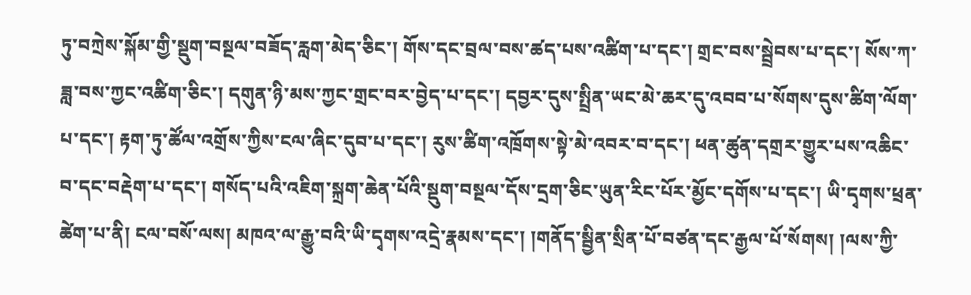ཏུ་བཀྲེས་སྐོམ་གྱི་སྡུག་བསྔལ་བཟོད་རླག་མེད་ཅིང་། གོས་དང་བྲལ་བས་ཚད་པས་འཚིག་པ་དང་། གྲང་བས་སྦྲེབས་པ་དང་། སོས་ཀ་ཟླ་བས་ཀྱང་འཚིག་ཅིང་། དགུན་ཉི་མས་ཀྱང་གྲང་བར་བྱེད་པ་དང་། དབྱར་དུས་སྤྲིན་ཡང་མེ་ཆར་དུ་འབབ་པ་སོགས་དུས་ཚིག་ལོག་པ་དང་། རྟག་ཏུ་ཚོལ་འགྲོས་ཀྱིས་ངལ་ཞིང་དུབ་པ་དང་། རུས་ཚིག་འཁྲོགས་སྟེ་མེ་འབར་བ་དང་། ཕན་ཚུན་དགྲར་གྱུར་པས་འཆིང་བ་དང་བརྡེག་པ་དང་། གསོད་པའི་འཇིག་སྐྲག་ཆེན་པོའི་སྡུག་བསྔལ་དོས་དྲག་ཅིང་ཡུན་རིང་པོར་མྱོང་དགོས་པ་དང་། ཡི་དྭགས་ཕྲན་ཚེག་པ་ནི། ངལ་བསོ་ལས། མཁའ་ལ་རྒྱུ་བའི་ཡི་དྭགས་འདྲེ་རྣམས་དང་། །གནོད་སྦྱིན་སྲིན་པོ་བཙན་དང་རྒྱལ་པོ་སོགས། །ལས་ཀྱི་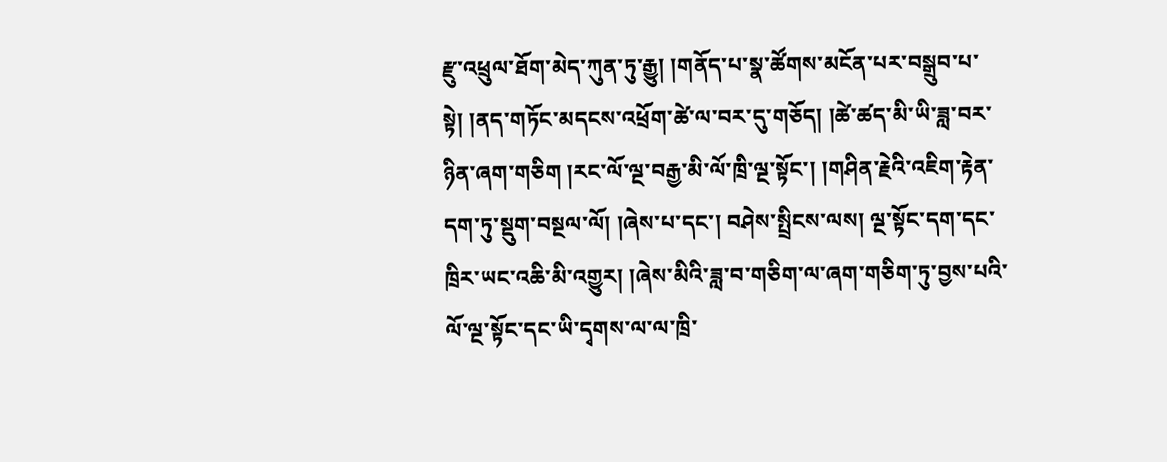རྫུ་འཕྲུལ་ཐོག་མེད་ཀུན་ཏུ་རྒྱུ། །གནོད་པ་སྣ་ཚོགས་མངོན་པར་བསྒྲུབ་པ་སྟེ། །ནད་གཏོང་མདངས་འཕྲོག་ཚེ་ལ་བར་དུ་གཅོད། །ཚེ་ཚད་མི་ཡི་ཟླ་བར་ཉིན་ཞག་གཅིག །རང་ལོ་ལྔ་བརྒྱ་མི་ལོ་ཁྲི་ལྔ་སྟོང་། །གཤིན་རྗེའི་འཇིག་རྟེན་དག་ཏུ་སྡུག་བསྔལ་ལོ། །ཞེས་པ་དང་། བཤེས་སྤྲིངས་ལས། ལྔ་སྟོང་དག་དང་ཁྲིར་ཡང་འཆི་མི་འགྱུར། །ཞེས་མིའི་ཟླ་བ་གཅིག་ལ་ཞག་གཅིག་ཏུ་བྱས་པའི་ལོ་ལྔ་སྟོང་དང་ཡི་དྭགས་ལ་ལ་ཁྲི་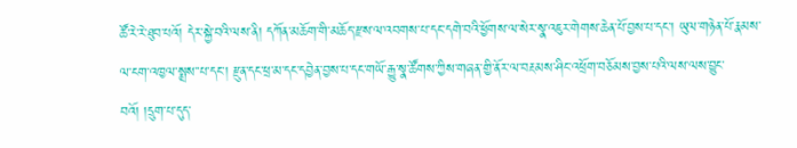ཚོ་རེ་རེ་ཐུབ་པའོ། དེར་སྐྱེ་བའི་ལས་ནི། དཀོན་མཆོག་གི་མཆོད་རྫས་ལ་འབགས་པ་དང་དགེ་བའི་ཕྱོགས་ལ་སེར་སྣ་འཇུར་གེགས་ཆེན་པོ་བྱས་པ་དང་། ཡུལ་གཉེན་པོ་རྣམས་ལ་ངག་འཁྱལ་སྨྲས་་པ་དང་། རྫུན་དང་ཕྲ་མ་དང་དབྱེན་བྱས་པ་དང་གཡོ་རྒྱུ་སྣ་ཚོགས་ཀྱིས་གཞན་གྱི་ནོར་ལ་བརྔམས་ཤིང་འཕྲོག་བཅོམས་བྱས་པའི་ལས་ལས་བྱུང་བའོ། །དྲུག་པ་དུད་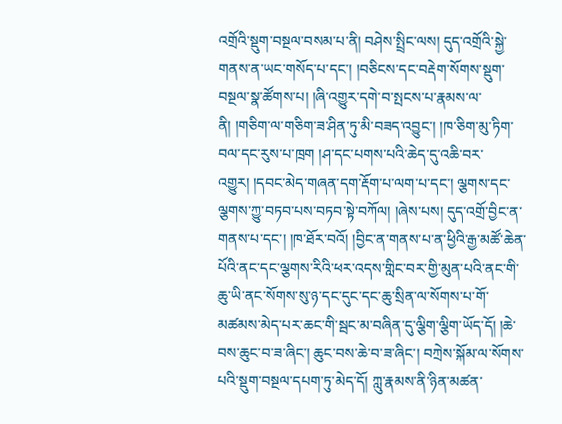འགྲོའི་སྡུག་བསྔལ་བསམ་པ་ནི། བཤེས་སྤྲིང་ལས། དུད་འགྲོའི་སྐྱེ་གནས་ན་ཡང་གསོད་པ་དང་། །བཅིངས་དང་བརྡེག་སོགས་སྡུག་བསྔལ་སྣ་ཚོགས་པ། །ཞི་འགྱུར་དགེ་བ་སྤངས་པ་རྣམས་ལ་ནི། །གཅིག་ལ་གཅིག་ཟ་ཤིན་ཏུ་མི་བཟད་འབྱུང་། །ཁ་ཅིག་མུ་ཏིག་བལ་དང་རུས་པ་ཁྲག །ཤ་དང་པགས་པའི་ཆེད་དུ་འཆི་བར་འགྱུར། །དབང་མེད་གཞན་དག་རྡོག་པ་ལག་པ་དང་། ལྕགས་དང་ལྕགས་ཀྱུ་བཏབ་པས་བཏབ་སྟེ་བཀོལ། །ཞེས་པས། དུད་འགྲོ་བྱིང་ན་གནས་པ་དང་། །ཁ་ཐོར་བའོ། །བྱིང་ན་གནས་པ་ན་ཕྱིའི་རྒྱ་མཚོ་ཆེན་པོའི་ནང་དང་ལྕགས་རིའི་ཕར་འདས་གླིང་བར་གྱི་མུན་པའི་ནང་གི་ཆུ་ཡི་ནང་སོགས་སུ་ཉ་དང་དུང་དང་ཆུ་སྲིན་ལ་སོགས་པ་གོ་མཚམས་མེད་པར་ཆང་གི་སྦང་མ་བཞིན་དུ་ལྕིག་ལྕིག་ཡོད་དོ། །ཆེ་བས་ཆུང་བ་ཟ་ཞིང་། ཆུང་བས་ཆེ་བ་ཟ་ཞིང་། བཀྲེས་སྐོམ་ལ་སོགས་པའི་སྡུག་བསྔལ་དཔག་ཏུ་མེད་དོ། ཀླུ་རྣམས་ནི་ཉིན་མཚན་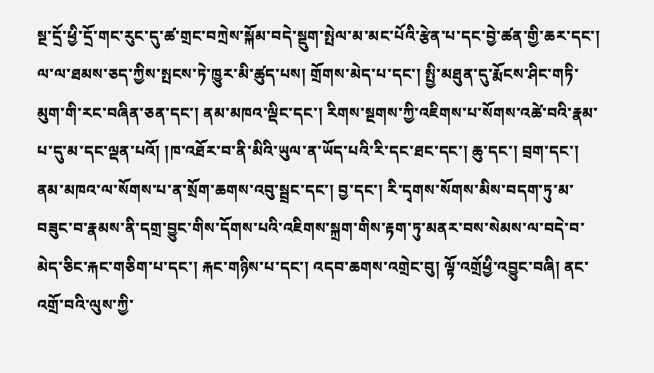སྔ་དྲོ་ཕྱི་དྲོ་གང་རུང་དུ་ཚ་གྲང་བཀྲེས་སྐོམ་བདེ་སྡུག་སྤེལ་མ་མང་པོའི་རྩེན་པ་དང་བྱེ་ཚན་གྱི་ཆར་དང་། ལ་ལ་ཐམས་ཅད་ཀྱིས་སྤངས་ཏེ་ཁྱུར་མི་ཚུད་པས། གྲོགས་མེད་པ་དང་། སྤྱི་མཐུན་དུ་རྨོངས་ཤིང་གཏི་མུག་གི་རང་བཞིན་ཅན་དང་། ནམ་མཁའ་ལྡིང་དང་། རིགས་སྔགས་ཀྱི་འཇིགས་པ་སོགས་འཚེ་བའི་རྣམ་པ་དུ་མ་དང་ལྡན་པའོ། །ཁ་འཐོར་བ་ནི་མིའི་ཡུལ་ན་ཡོད་པའི་རི་དང་ཐང་དང་། ཆུ་དང་། བྲག་དང་། ནམ་མཁའ་ལ་སོགས་པ་ན་སྲོག་ཆགས་འབུ་སྦྲང་དང་། བྱ་དང་། རི་དྭགས་སོགས་མིས་བདག་ཏུ་མ་བཟུང་བ་རྣམས་ནི་དགྲ་བྱུང་གིས་དོགས་པའི་འཇིགས་སྐྲག་གིས་རྟག་ཏུ་མནར་བས་སེམས་ལ་བདེ་བ་མེད་ཅིང་རྐང་གཅིག་པ་དང་། རྐང་གཉིས་པ་དང་། འདབ་ཆགས་འགྲེང་བུ། ལྟོ་འགྲོཕྱི་འབྱུང་བཞི། ནང་འགྲོ་བའི་ལུས་ཀྱི་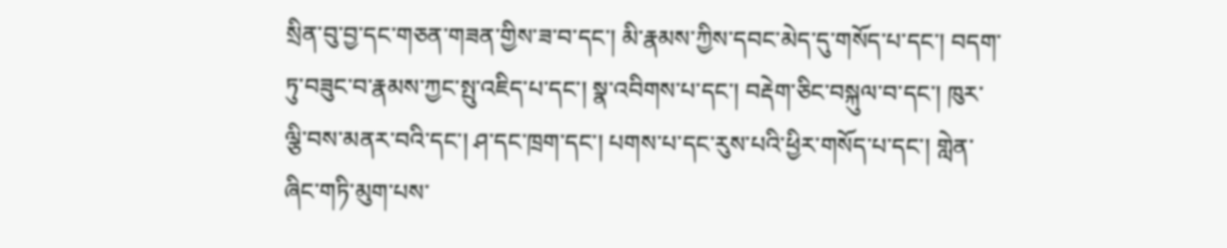སྲིན་བུ་བྱ་དང་གཅན་གཟན་གྱིས་ཟ་བ་དང་། མི་རྣམས་ཀྱིས་དབང་མེད་དུ་གསོད་པ་དང་། བདག་ཏུ་བཟུང་བ་རྣམས་ཀྱང་སྤུ་འཇིད་པ་དང་། སྣ་འབིགས་པ་དང་། བརྡེག་ཅིང་བསྐུལ་བ་དང་། ཁུར་ལྕི་བས་མནར་བའི་དང་། ཤ་དང་ཁྲག་དང་། པགས་པ་དང་རུས་པའི་ཕྱིར་གསོད་པ་དང་། གླེན་ཞིང་གཏི་མུག་པས་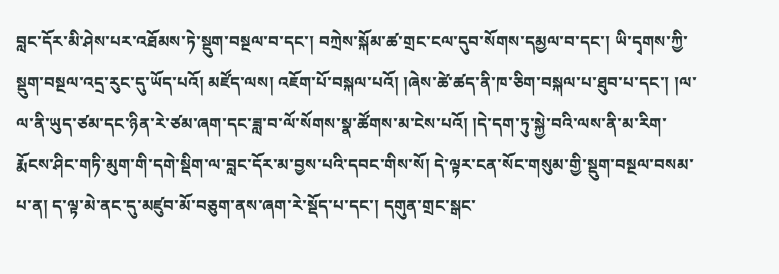བླང་དོར་མི་ཤེས་པར་འཐོམས་ཏེ་སྡུག་བསྔལ་བ་དང་། བཀྲེས་སྐོམ་ཚ་གྲང་ངལ་དུབ་སོགས་དམྱལ་བ་དང་། ཡི་དྭགས་ཀྱི་སྡུག་བསྔལ་འདྲ་རུང་དུ་ཡོད་པའོ། མཛོད་ལས། འཇོག་པོ་བསྐལ་པའོ། །ཞེས་ཚེ་ཚད་ནི་ཁ་ཅིག་བསྐལ་པ་ཐུབ་པ་དང་། །ལ་ལ་ནི་ཡུད་ཙམ་དང་ཉིན་རེ་ཙམ་ཞག་དང་ཟླ་བ་ལོ་སོགས་སྣ་ཚོགས་མ་ངེས་པའོ། །དེ་དག་ཏུ་སྐྱེ་བའི་ལས་ནི་མ་རིག་རྨོངས་ཤིང་གཏི་མུག་གི་དགེ་སྡིག་ལ་བླང་དོར་མ་བྱས་པའི་དབང་གིས་སོ། དེ་ལྟར་ངན་སོང་གསུམ་གྱི་སྡུག་བསྔལ་བསམ་པ་ན། ད་ལྟ་མེ་ནང་དུ་མཛུབ་མོ་བཅུག་ནས་ཞག་རེ་སྡོད་པ་དང་། དགུན་གྲང་སྒང་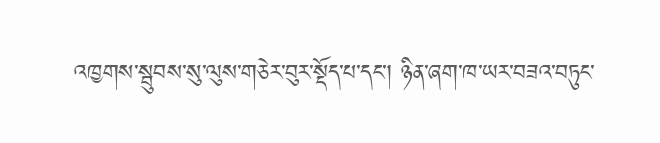འཁྱགས་སྦུབས་སུ་ལུས་གཅེར་བུར་སྡོད་པ་དང་། ཉིན་ཞག་ཁ་ཡར་བཟའ་བཏུང་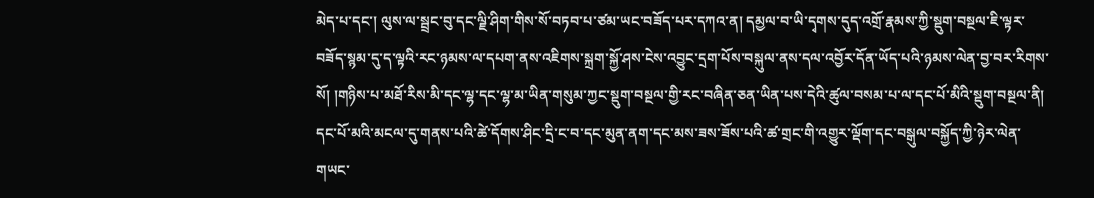མེད་པ་དང་། ལུས་ལ་སྦྲང་བུ་དང་ལྗི་ཤིག་གིས་སོ་བཏབ་པ་ཙམ་ཡང་བཟོད་པར་དཀའ་ན། དམྱལ་བ་ཡི་དྭགས་དུད་འགྲོ་རྣམས་ཀྱི་སྡུག་བསྔལ་ཇི་ལྟར་བཟོད་སྙམ་དུ་ད་ལྟའི་རང་ཉམས་ལ་དཔག་ནས་འཇིགས་སྐྲག་སྐྱོ་ཤས་ངེས་འབྱུང་དྲག་པོས་བསྐུལ་ནས་དལ་འབྱོར་དོན་ཡོད་པའི་ཉམས་ལེན་བྱ་བར་རིགས་སོ། །གཉིས་པ་མཐོ་རིས་མི་དང་ལྷ་དང་ལྷ་མ་ཡིན་གསུམ་ཀྱང་སྡུག་བསྔལ་གྱི་རང་བཞིན་ཅན་ཡིན་པས་དེའི་ཚུལ་བསམ་པ་ལ་དང་པོ་མིའི་སྡུག་བསྔལ་ནི། དང་པོ་མའི་མངལ་དུ་གནས་པའི་ཚེ་དོགས་ཤིང་དྲི་ང་བ་དང་མུན་ནག་དང་མས་ཟས་ཟོས་པའི་ཚ་གྲང་གི་འགྱུར་ལྡོག་དང་བསྒུལ་བསྐྱོད་ཀྱི་ཉེར་ལེན་གཡང་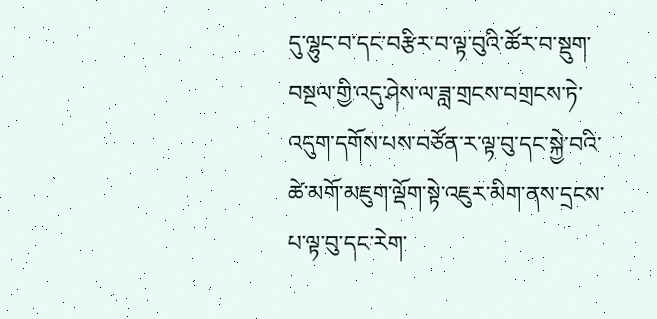དུ་ལྷུང་བ་དང་བརྩིར་བ་ལྟ་བུའི་ཚོར་བ་སྡུག་བསྔལ་གྱི་འདུ་ཤེས་ལ་ཟླ་གྲངས་བགྲངས་ཏེ་འདུག་དགོས་པས་བཙོན་ར་ལྟ་བུ་དང་སྐྱེ་བའི་ཚེ་མགོ་མཇུག་ལྡོག་སྟེ་འཇུར་མིག་ནས་དྲངས་པ་ལྟ་བུ་དང་རེག་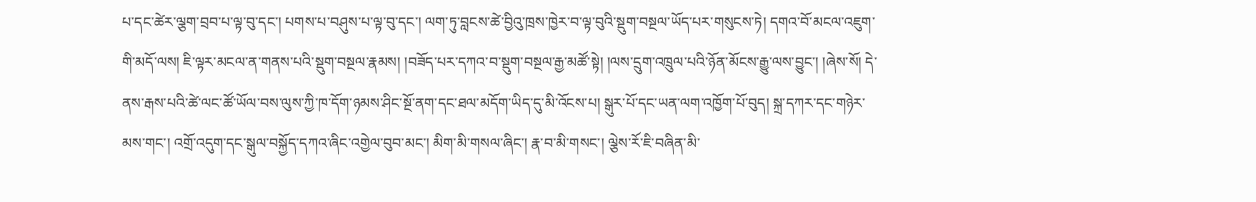པ་དང་ཚེར་ལྕག་བྲབ་པ་ལྟ་བུ་དང་། པགས་པ་བཤུས་པ་ལྟ་བུ་དང་། ལག་ཏུ་བླངས་ཚེ་བྱིའུ་ཁྲས་ཁྱེར་བ་ལྟ་བུའི་སྡུག་བསྔལ་ཡོད་པར་གསུངས་ཏེ། དགའ་བོ་མངལ་འཇུག་གི་མདོ་ལས། ཇི་ལྟར་མངལ་ན་གནས་པའི་སྡུག་བསྔལ་རྣམས། །བཟོད་པར་དཀའ་བ་སྡུག་བསྔལ་རྒྱ་མཚོ་སྟེ། །ལས་དྲུག་འཁྲུལ་པའི་ཉོན་མོངས་རྒྱུ་ལས་བྱུང་། །ཞེས་སོ། དེ་ནས་རྒས་པའི་ཚེ་ལང་ཚོ་ཡོལ་བས་ལུས་ཀྱི་ཁ་དོག་ཉམས་ཤིང་སྔོ་ནག་དང་ཐལ་མདོག་ཡིད་དུ་མི་འོངས་པ། སྒུར་པོ་དང་ཡན་ལག་འཁྱོག་པོ་བུད། སྐྲ་དཀར་དང་གཉེར་མས་གང་། འགྲོ་འདུག་དང་སྒུལ་བསྐྱོད་དཀའ་ཞིང་འགྱེལ་བུབ་མང་། མིག་མི་གསལ་ཞིང་། རྣ་བ་མི་གསང་། ལྕེས་རོ་ཇི་བཞིན་མི་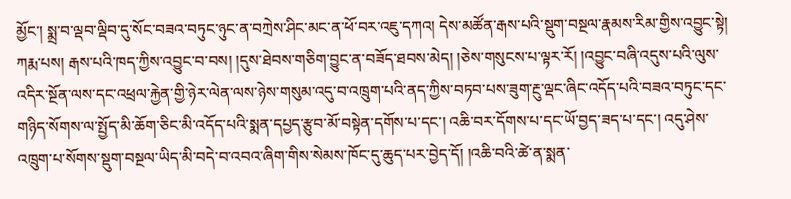མྱོང་། སྨྲ་བ་ལྡབ་ལྡིབ་དུ་སོང་བཟའ་བཏུང་ཉུང་ན་བཀྲེས་ཤིང་མང་ན་ཕོ་བར་འཇུ་དཀའ། དེས་མཚོན་རྒས་པའི་སྡུག་བསྔལ་རྣམས་རིམ་གྱིས་འབྱུང་སྟེ། ཀརྨ་པས། རྒས་པའི་ཁད་ཀྱིས་འབྱུང་བ་བས། །དུས་ཐེབས་གཅིག་བྱུང་ན་བཟོད་ཐབས་མེད། །ཅེས་གསུངས་པ་ལྟར་རོ། །འབྱུང་བཞི་འདུས་པའི་ལུས་འདིར་སྔོན་ལས་དང་འཕྲལ་རྐྱེན་གྱི་ཉེར་ལེན་ལས་ཉེས་གསུམ་འདུ་བ་འཁྲུག་པའི་ནད་ཀྱིས་བཏབ་པས་ཟུག་རྔུ་ལྡང་ཞིང་འདོད་པའི་བཟའ་བཏུང་དང་གཉིད་སོགས་ལ་སྤྱོད་མི་ཆོག་ཅིང་མི་འདོད་པའི་སྨན་དཔྱད་རྩུབ་མོ་བསྟེན་དགོས་པ་དང་། འཆི་བར་དོགས་པ་དང་ཡོ་བྱད་ཟད་པ་དང་། འདུ་ཤེས་འཁྲུག་པ་སོགས་སྡུག་བསྔལ་ཡིད་མི་བདེ་བ་འབའ་ཞིག་གིས་སེམས་ཁོང་དུ་ཆུད་པར་བྱེད་དོ། །འཆི་བའི་ཚེ་ན་སྨན་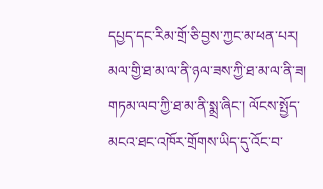དཔྱད་དང་རིམ་གྲོ་ཅི་བྱས་ཀྱང་མ་ཕན་པར། མལ་གྱི་ཐ་མ་ལ་ནི་ཉལ་ཟས་ཀྱི་ཐ་མ་ལ་ནི་ཟ། གཏམ་ལབ་ཀྱི་ཐ་མ་ནི་སྨྲ་ཞིང་། ལོངས་སྤྱོད་མངའ་ཐང་འཁོར་གྲོགས་ཡིད་དུ་འོང་བ་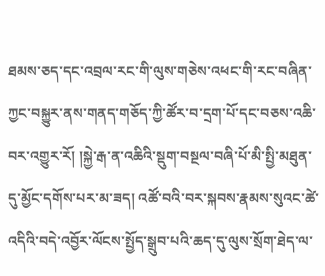ཐམས་ཅད་དང་འབྲལ་རང་གི་ལུས་གཅེས་འཕང་གི་རང་བཞིན་ཀྱང་བསྐྱུར་ནས་གནད་གཅོད་ཀྱི་ཚོར་བ་དྲག་པོ་དང་བཅས་འཆི་བར་འགྱུར་རོ། །སྐྱེ་རྒ་ན་འཆིའི་སྡུག་བསྔལ་བཞི་པོ་མི་སྤྱི་མཐུན་དུ་མྱོང་དགོས་པར་མ་ཟད། འཚོ་བའི་བར་སྐབས་རྣམས་སུའང་ཚེ་འདིའི་བདེ་འབྱོར་ལོངས་སྤྱོད་སྒྲུབ་པའི་ཆད་དུ་ལུས་སྲོག་ཐེད་ལ་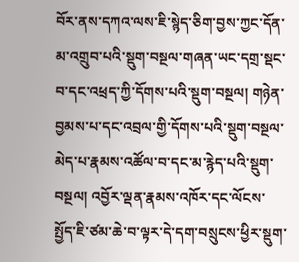བོར་ནས་དཀའ་ལས་ཇི་སྙེད་ཅིག་བྱས་ཀྱང་དོན་མ་འགྲུབ་པའི་སྡུག་བསྔལ་གཞན་ཡང་དགྲ་སྡང་བ་དང་འཕྲད་ཀྱི་དོགས་པའི་སྡུག་བསྔལ། གཉེན་བྱམས་པ་དང་འབྲལ་གྱི་དོགས་པའི་སྡུག་བསྔལ་མེད་པ་རྣམས་འཚོལ་བ་དང་མ་རྙེད་པའི་སྡུག་བསྔལ། འབྱོར་ལྡན་རྣམས་འཁོར་དང་ལོངས་སྤྱོད་ཇི་ཙམ་ཆེ་བ་ལྟར་དེ་དག་བསྲུངས་ཕྱིར་སྡུག་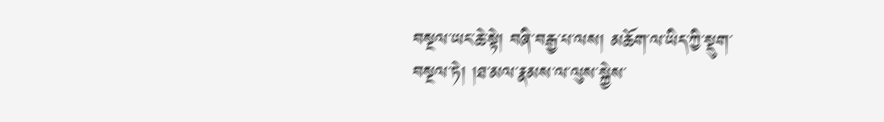བསྔལ་ཡང་ཆེ་སྟེ། བཞི་བརྒྱ་པ་ལས། མཆོག་ལ་ཡིད་ཀྱི་སྡུག་བསྔལ་ཏེ། །ཐ་མལ་རྣམས་ལ་ལུས་སྐྱེས་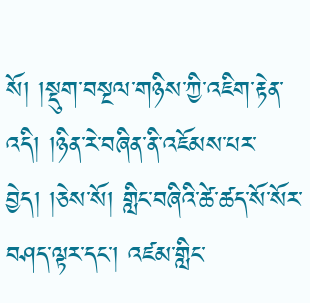སོ། །སྡུག་བསྔལ་གཉིས་ཀྱི་འཇིག་རྟེན་འདི། །ཉིན་རེ་བཞིན་ནི་འཇོམས་པར་བྱེད། །ཅེས་སོ། གླིང་བཞིའི་ཚེ་ཚད་སོ་སོར་བཤད་ལྟར་དང་། འཛམ་གླིང་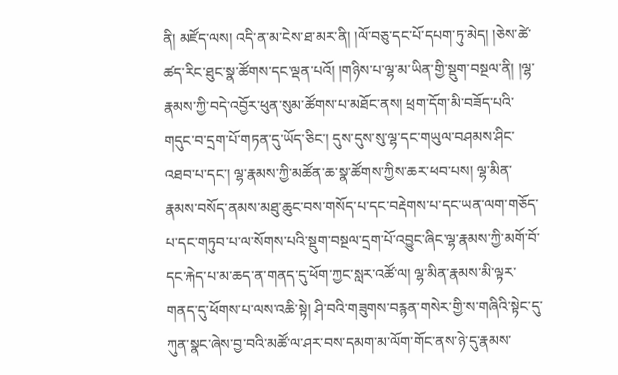ནི། མཛོད་ལས། འདི་ན་མ་ངེས་ཐ་མར་ནི། །ལོ་བཅུ་དང་པོ་དཔག་ཏུ་མེད། །ཅེས་ཚེ་ཚད་རིང་ཐུང་སྣ་ཚོགས་དང་ལྡན་པའོ། །གཉིས་པ་ལྷ་མ་ཡིན་གྱི་སྡུག་བསྔལ་ནི། །ལྷ་རྣམས་ཀྱི་བདེ་འབྱོར་ཕུན་སུམ་ཚོགས་པ་མཐོང་ནས། ཕྲག་དོག་མི་བཟོད་པའི་གདུང་བ་དྲག་པོ་གཏན་དུ་ཡོད་ཅིང་། དུས་དུས་སུ་ལྷ་དང་གཡུལ་བཤམས་ཤིང་འཐབ་པ་དང་། ལྷ་རྣམས་ཀྱི་མཚོན་ཆ་སྣ་ཚོགས་ཀྱིས་ཆར་ཕབ་པས། ལྷ་མིན་རྣམས་བསོད་ནམས་མཐུ་ཆུང་བས་གསོད་པ་དང་བརྡེགས་པ་དང་ཡན་ལག་གཅོད་པ་དང་གཏུབ་པ་ལ་སོགས་པའི་སྡུག་བསྔལ་དྲག་པོ་འབྱུང་ཞིང་ལྷ་རྣམས་ཀྱི་མགོ་བོ་དང་རྐེད་པ་མ་ཆད་ན་གནད་དུ་ཕོག་ཀྱང་སླར་འཚོ་ལ། ལྷ་མིན་རྣམས་མི་ལྟར་གནད་དུ་ཕོགས་པ་ལས་འཆི་སྟེ། ཤི་བའི་གཟུགས་བརྙན་གསེར་གྱི་ས་གཞིའི་སྟེང་དུ་ཀུན་སྣང་ཞེས་བྱ་བའི་མཚོ་ལ་ཤར་བས་དམག་མ་ལོག་གོང་ནས་ཉེ་དུ་རྣམས་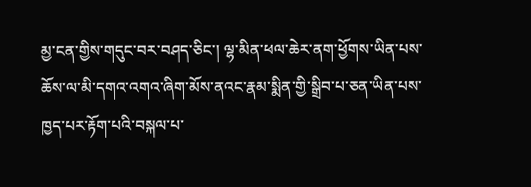མྱ་ངན་གྱིས་གདུང་བར་བཤད་ཅིང་། ལྷ་མིན་ཕལ་ཆེར་ནག་ཕྱོགས་ཡིན་པས་ཆོས་ལ་མི་དགའ་འགའ་ཞིག་མོས་ནའང་རྣམ་སྨིན་གྱི་སྒྲིབ་པ་ཅན་ཡིན་པས་ཁྱད་པར་རྟོག་པའི་བསྐལ་པ་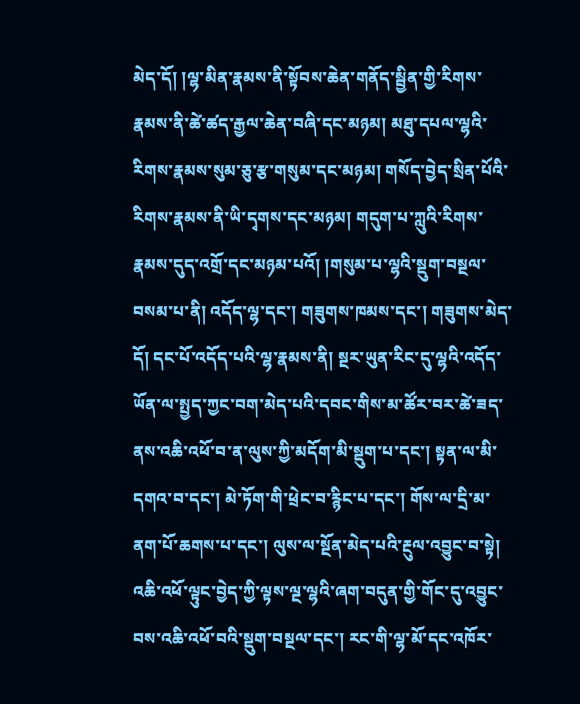མེད་དོ། །ལྷ་མིན་རྣམས་ནི་སྟོབས་ཆེན་གནོད་སྦྱིན་གྱི་རིགས་རྣམས་ནི་ཚེ་ཚད་རྒྱལ་ཆེན་བཞི་དང་མཉམ། མཐུ་དཔལ་ལྷའི་རིགས་རྣམས་སུམ་ཅུ་རྩ་གསུམ་དང་མཉམ། གསོད་བྱེད་སྲིན་པོའི་རིགས་རྣམས་ནི་ཡི་དྭགས་དང་མཉམ། གདུག་པ་ཀླུའི་རིགས་རྣམས་དུད་འགྲོ་དང་མཉམ་པའོ། །གསུམ་པ་ལྷའི་སྡུག་བསྔལ་བསམ་པ་ནི། འདོད་ལྷ་དང་། གཟུགས་ཁམས་དང་། གཟུགས་མེད་དོ། དང་པོ་འདོད་པའི་ལྷ་རྣམས་ནི། སྔར་ཡུན་རིང་དུ་ལྷའི་འདོད་ཡོན་ལ་སྤྱད་ཀྱང་བག་མེད་པའི་དབང་གིས་མ་ཚོར་བར་ཚེ་ཟད་ནས་འཆི་འཕོ་བ་ན་ལུས་ཀྱི་མདོག་མི་སྡུག་པ་དང་། སྟན་ལ་མི་དགའ་བ་དང་། མེ་ཏོག་གི་ཕྲེང་བ་རྙིང་པ་དང་། གོས་ལ་དྲི་མ་ནག་པོ་ཆགས་པ་དང་། ལུས་ལ་སྔོན་མེད་པའི་རྔུལ་འབྱུང་བ་སྟེ། འཆི་འཕོ་ལྟུང་བྱེད་ཀྱི་ལྟས་ལྔ་ལྷའི་ཞག་བདུན་གྱི་གོང་དུ་འབྱུང་བས་འཆི་འཕོ་བའི་སྡུག་བསྔལ་དང་། རང་གི་ལྷ་མོ་དང་འཁོར་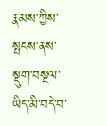རྣམས་ཀྱིས་སྤངས་ནས་སྡུག་བསྔལ་ཡིད་མི་བདེ་བ་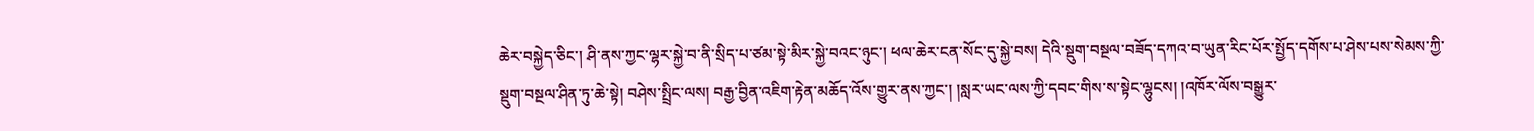ཆེར་བསྐྱེད་ཅིང་། ཤི་ནས་ཀྱང་ལྷར་སྐྱེ་བ་ནི་སྲིད་པ་ཙམ་སྟེ་མིར་སྐྱེ་བའང་ཉུང་། ཕལ་ཆེར་ངན་སོང་དུ་སྐྱེ་བས། དེའི་སྡུག་བསྔལ་བཟོད་དཀའ་བ་ཡུན་རིང་པོར་སྤྱོད་དགོས་པ་ཤེས་པས་སེམས་ཀྱི་སྡུག་བསྔལ་ཤིན་ཏུ་ཆེ་སྟེ། བཤེས་སྤྲིང་ལས། བརྒྱ་བྱིན་འཇིག་རྟེན་མཆོད་འོས་གྱུར་ནས་ཀྱང་། །སླར་ཡང་ལས་ཀྱི་དབང་གིས་ས་སྟེང་ལྷུངས། །འཁོར་ལོས་བསྒྱུར་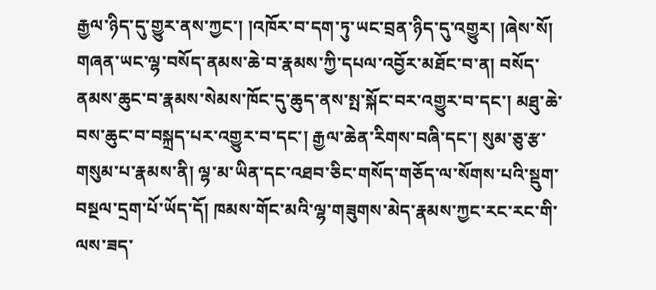རྒྱལ་ཉིད་དུ་གྱུར་ནས་ཀྱང་། །འཁོར་བ་དག་ཏུ་ཡང་བྲན་ཉིད་དུ་འགྱུར། །ཞེས་སོ། གཞན་ཡང་ལྷ་བསོད་ནམས་ཆེ་བ་རྣམས་ཀྱི་དཔལ་འབྱོར་མཐོང་བ་ན། བསོད་ནམས་ཆུང་བ་རྣམས་སེམས་ཁོང་དུ་ཆུད་ནས་སྤ་སྐོང་བར་འགྱུར་བ་དང་། མཐུ་ཆེ་བས་ཆུང་བ་བསྐྲད་པར་འགྱུར་བ་དང་། རྒྱལ་ཆེན་རིགས་བཞི་དང་། སུམ་ཅུ་རྩ་གསུམ་པ་རྣམས་ནི། ལྷ་མ་ཡིན་དང་འཐབ་ཅིང་གསོད་གཅོད་ལ་སོགས་པའི་སྡུག་བསྔལ་དྲག་པོ་ཡོད་དོ། ཁམས་གོང་མའི་ལྷ་གཟུགས་མེད་རྣམས་ཀྱང་རང་རང་གི་ལས་ཟད་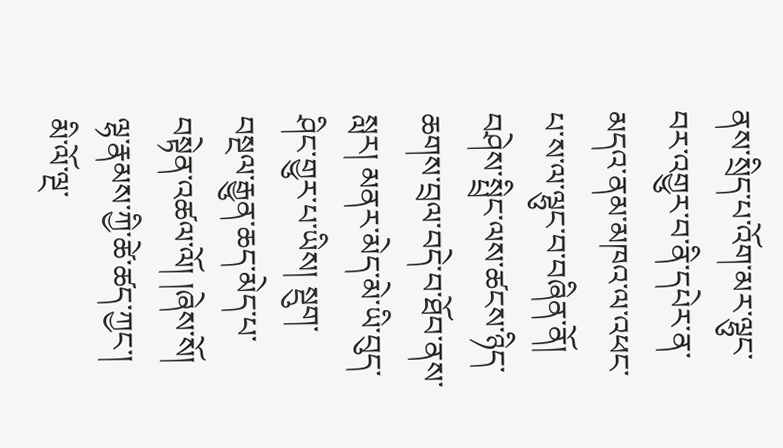ནས་སྲིད་པ་འོག་མར་ལྷུང་བར་འགྱུར་བ་ནི་དཔེར་ན་མདའ་ནམ་མཁའ་ལ་འཕང་པ་ས་ལ་ལྷུང་བ་བཞིན་ནོ། བཤེས་སྤྲིང་ལས་ཚངས་ཉིད་ཆགས་བྲལ་བདེ་བ་ཐོབ་ནས་སླར། མནར་མེད་མེ་ཡི་བུད་ཤིང་གྱུར་པ་ཡིས། སྡུག་བསྔལ་རྒྱུན་ཆད་མེད་པ་བསྟེན་འཚལ་ལོ། །ཞེས་སོ། ལྷ་རྣམས་ཀྱི་ཚེ་ཚད་ཀྱང་། མི་ལོ་ལྔ་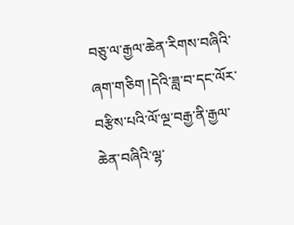བཅུ་ལ་རྒྱལ་ཆེན་རིགས་བཞིའི་ཞག་གཅིག །དེའི་ཟླ་བ་དང་ལོར་བརྩིས་པའི་ལོ་ལྔ་བརྒྱ་ནི་རྒྱལ་ཆེན་བཞིའི་ལྷ་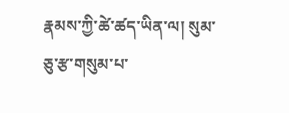རྣམས་ཀྱི་ཚེ་ཚད་ཡིན་ལ། སུམ་ཅུ་རྩ་གསུམ་པ་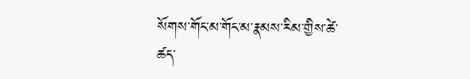སོགས་གོང་མ་གོང་མ་རྣམས་རིམ་གྱིས་ཚེ་ཚད་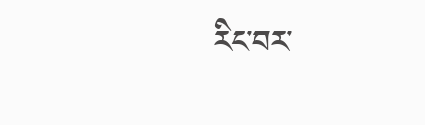རིང་བར་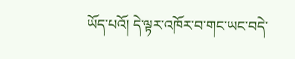ཡོད་པའོ། དེ་ལྟར་འཁོར་བ་གང་ཡང་བདེ་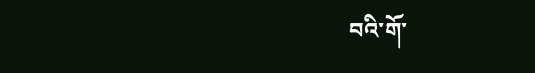བའི་གོ་